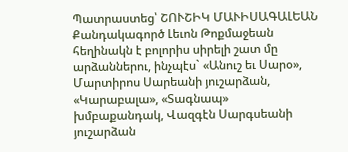Պատրաստեց՝ ՇՈՒՇԻԿ ՄԱՒԻՍԱԳԱԼԵԱՆ
Քանդակագործ Լեւոն Թոքմաջեան հեղինակն է բոլորիս սիրելի շատ մը արձաններու, ինչպէս` «Անուշ եւ Սարօ», Մարտիրոս Սարեանի յուշարձան, «Կարաբալա», «Տագնապ» խմբաքանդակ, Վազգէն Սարգսեանի յուշարձան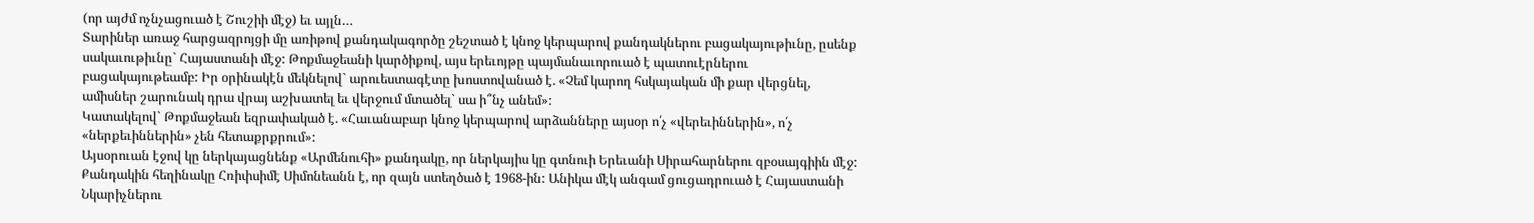(որ այժմ ոչնչացուած է Շուշիի մէջ) եւ այլն…
Տարիներ առաջ հարցազրոյցի մը առիթով քանդակագործը շեշտած է կնոջ կերպարով քանդակներու բացակայութիւնը, ըսենք սակաւութիւնը` Հայաստանի մէջ: Թոքմաջեանի կարծիքով, այս երեւոյթը պայմանաւորուած է պատուէրներու բացակայութեամբ: Իր օրինակէն մեկնելով` արուեստագէտը խոստովանած է. «Չեմ կարող հսկայական մի քար վերցնել, ամիսներ շարունակ դրա վրայ աշխատել եւ վերջում մտածել` սա ի՞նչ անեմ»:
Կատակելով` Թոքմաջեան եզրափակած է. «Հաւանաբար կնոջ կերպարով արձանները այսօր ո՛չ «վերեւիններին», ո՛չ «ներքեւիններին» չեն հետաքրքրում»:
Այսօրուան էջով կը ներկայացնենք «Արմենուհի» քանդակը, որ ներկայիս կը գտնուի Երեւանի Սիրահարներու զբօսայգիին մէջ:
Քանդակին հեղինակը Հռիփսիմէ Սիմոնեանն է, որ զայն ստեղծած է 1968-ին: Անիկա մէկ անգամ ցուցադրուած է Հայաստանի Նկարիչներու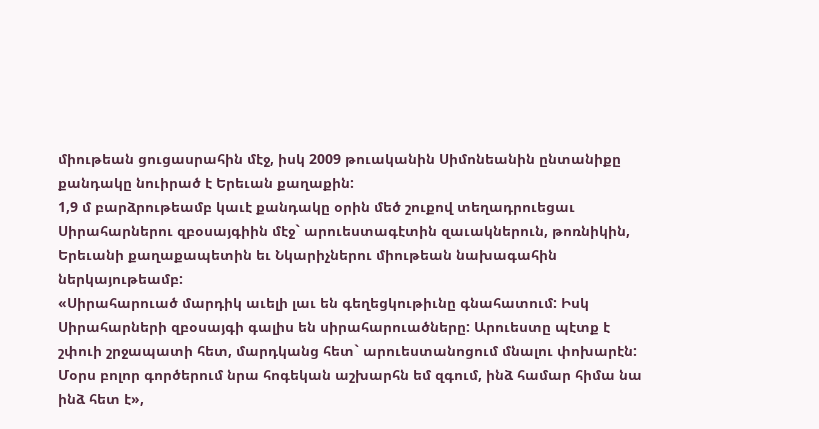միութեան ցուցասրահին մէջ, իսկ 2009 թուականին Սիմոնեանին ընտանիքը քանդակը նուիրած է Երեւան քաղաքին:
1,9 մ բարձրութեամբ կաւէ քանդակը օրին մեծ շուքով տեղադրուեցաւ Սիրահարներու զբօսայգիին մէջ` արուեստագէտին զաւակներուն, թոռնիկին, Երեւանի քաղաքապետին եւ Նկարիչներու միութեան նախագահին ներկայութեամբ:
«Սիրահարուած մարդիկ աւելի լաւ են գեղեցկութիւնը գնահատում: Իսկ Սիրահարների զբօսայգի գալիս են սիրահարուածները: Արուեստը պէտք է շփուի շրջապատի հետ, մարդկանց հետ` արուեստանոցում մնալու փոխարէն: Մօրս բոլոր գործերում նրա հոգեկան աշխարհն եմ զգում, ինձ համար հիմա նա ինձ հետ է»,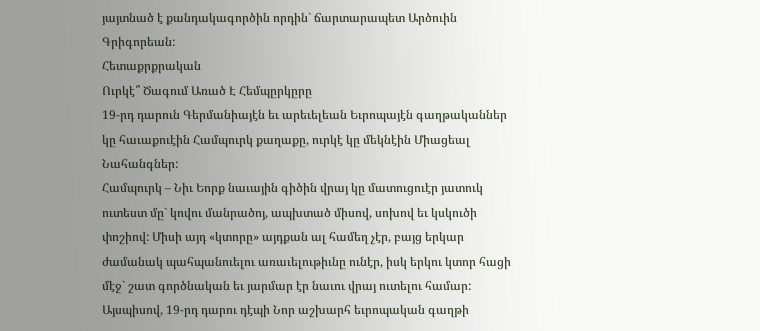յայտնած է քանդակագործին որդին` ճարտարապետ Արծուին Գրիգորեան:
Հետաքրքրական
Ուրկէ՞ Ծագում Առած Է Հեմպըրկըրը
19-րդ դարուն Գերմանիայէն եւ արեւելեան Եւրոպայէն գաղթականներ կը հաւաքուէին Համպուրկ քաղաքը, ուրկէ կը մեկնէին Միացեալ Նահանգներ:
Համպուրկ – Նիւ Եորք նաւային գիծին վրայ կը մատուցուէր յատուկ ուտեստ մը` կովու մանրածոյ, ապխտած միսով, սոխով եւ կսկուծի փոշիով: Միսի այդ «կտորը» այդքան ալ համեղ չէր, բայց երկար ժամանակ պահպանուելու առաւելութիւնը ունէր, իսկ երկու կտոր հացի մէջ` շատ գործնական եւ յարմար էր նաւու վրայ ուտելու համար:
Այսպիսով, 19-րդ դարու դէպի Նոր աշխարհ եւրոպական գաղթի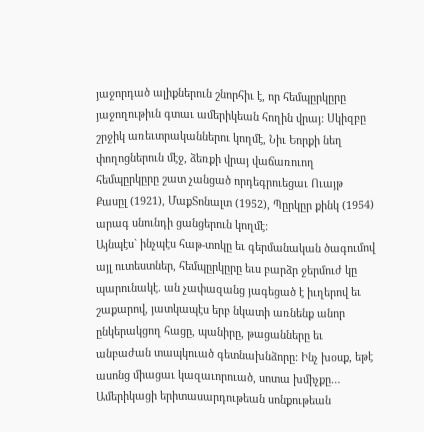յաջորդած ալիքներուն շնորհիւ է, որ հեմպըրկըրը յաջողութիւն գտաւ ամերիկեան հողին վրայ: Սկիզբը շրջիկ առեւտրականներու կողմէ, Նիւ Եորքի նեղ փողոցներուն մէջ, ձեռքի վրայ վաճառուող հեմպըրկըրը շատ չանցած որդեգրուեցաւ Ուայթ Քասըլ (1921), ՄաքՏոնալտ (1952), Պըրկըր քինկ (1954) արագ սնունդի ցանցերուն կողմէ:
Այնպէս` ինչպէս հաթ-տոկը եւ գերմանական ծագումով այլ ուտեստներ, հեմպըրկըրը եւս բարձր ջերմուժ կը պարունակէ. ան չափազանց յագեցած է իւղերով եւ շաքարով, յատկապէս երբ նկատի առնենք անոր ընկերակցող հացը, պանիրը, թացանները եւ անբաժան տապկուած գետնախնձորը: Ինչ խօսք, եթէ ասոնց միացաւ կազաւորուած, սոտա խմիչքը…
Ամերիկացի երիտասարդութեան սոնքութեան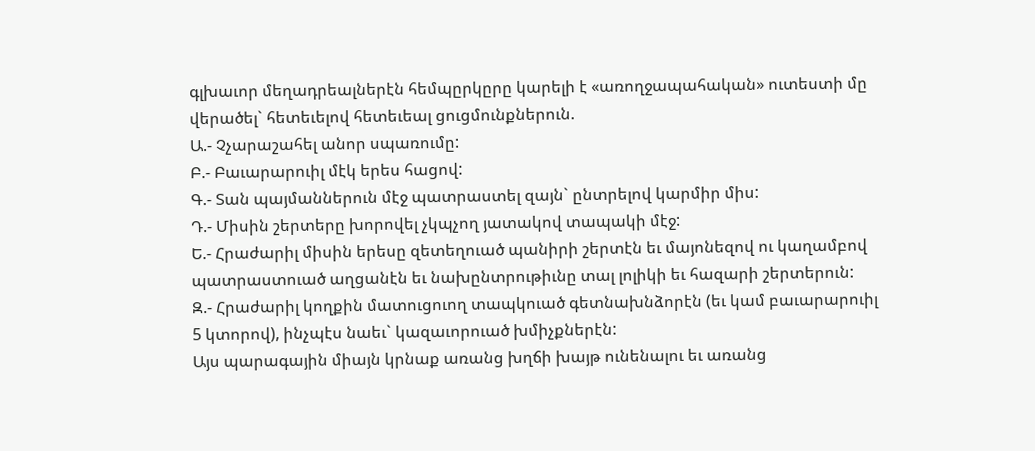գլխաւոր մեղադրեալներէն հեմպըրկըրը կարելի է «առողջապահական» ուտեստի մը վերածել` հետեւելով հետեւեալ ցուցմունքներուն.
Ա.- Չչարաշահել անոր սպառումը:
Բ.- Բաւարարուիլ մէկ երես հացով:
Գ.- Տան պայմաններուն մէջ պատրաստել զայն` ընտրելով կարմիր միս:
Դ.- Միսին շերտերը խորովել չկպչող յատակով տապակի մէջ:
Ե.- Հրաժարիլ միսին երեսը զետեղուած պանիրի շերտէն եւ մայոնեզով ու կաղամբով պատրաստուած աղցանէն եւ նախընտրութիւնը տալ լոլիկի եւ հազարի շերտերուն:
Զ.- Հրաժարիլ կողքին մատուցուող տապկուած գետնախնձորէն (եւ կամ բաւարարուիլ 5 կտորով), ինչպէս նաեւ` կազաւորուած խմիչքներէն:
Այս պարագային միայն կրնաք առանց խղճի խայթ ունենալու եւ առանց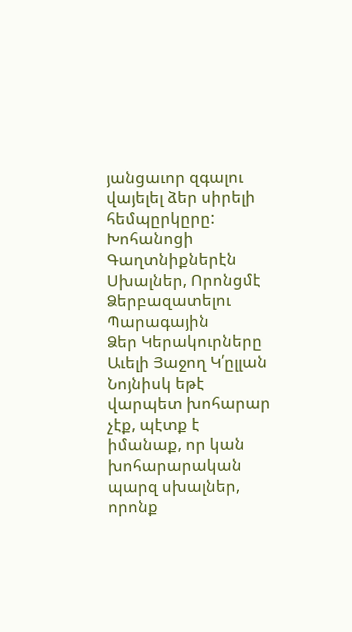յանցաւոր զգալու վայելել ձեր սիրելի հեմպըրկըրը:
Խոհանոցի Գաղտնիքներէն
Սխալներ, Որոնցմէ Ձերբազատելու Պարագային
Ձեր Կերակուրները Աւելի Յաջող Կ՛ըլլան
Նոյնիսկ եթէ վարպետ խոհարար չէք, պէտք է իմանաք, որ կան խոհարարական պարզ սխալներ, որոնք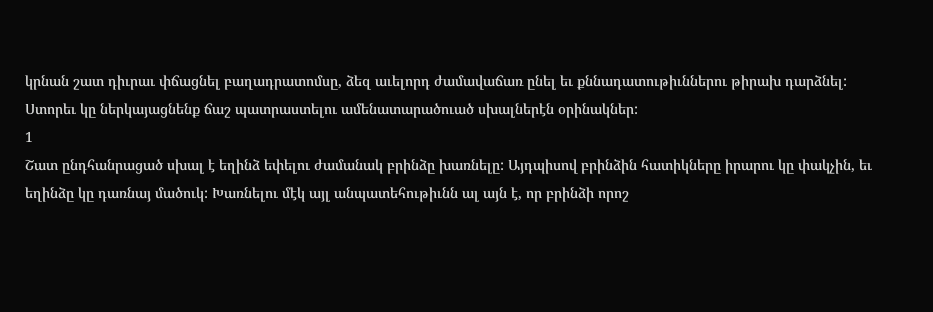կրնան շատ դիւրաւ փճացնել բաղադրատոմսը, ձեզ աւելորդ ժամավաճառ ընել եւ քննադատութիւններու թիրախ դարձնել:
Ստորեւ կը ներկայացնենք ճաշ պատրաստելու ամենատարածուած սխալներէն օրինակներ:
1
Շատ ընդհանրացած սխալ է եղինձ եփելու ժամանակ բրինձը խառնելը: Այդպիսով բրինձին հատիկները իրարու կը փակչին, եւ եղինձը կը դառնայ մածուկ: Խառնելու մէկ այլ անպատեհութիւնն ալ այն է, որ բրինձի որոշ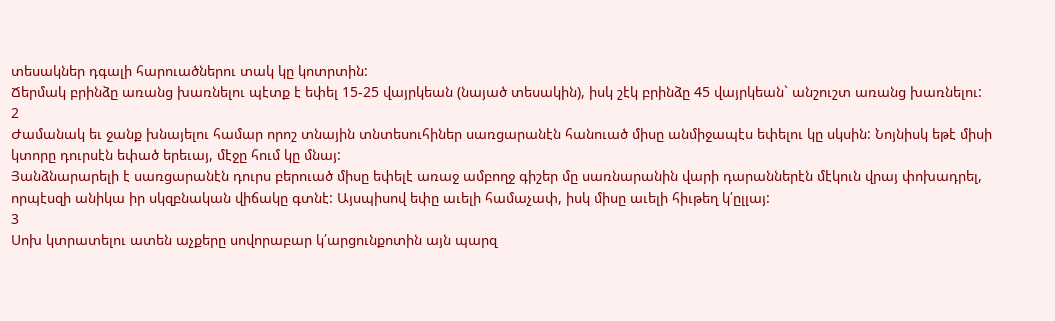տեսակներ դգալի հարուածներու տակ կը կոտրտին:
Ճերմակ բրինձը առանց խառնելու պէտք է եփել 15-25 վայրկեան (նայած տեսակին), իսկ շէկ բրինձը 45 վայրկեան` անշուշտ առանց խառնելու:
2
Ժամանակ եւ ջանք խնայելու համար որոշ տնային տնտեսուհիներ սառցարանէն հանուած միսը անմիջապէս եփելու կը սկսին: Նոյնիսկ եթէ միսի կտորը դուրսէն եփած երեւայ, մէջը հում կը մնայ:
Յանձնարարելի է սառցարանէն դուրս բերուած միսը եփելէ առաջ ամբողջ գիշեր մը սառնարանին վարի դարաններէն մէկուն վրայ փոխադրել, որպէսզի անիկա իր սկզբնական վիճակը գտնէ: Այսպիսով եփը աւելի համաչափ, իսկ միսը աւելի հիւթեղ կ՛ըլլայ:
3
Սոխ կտրատելու ատեն աչքերը սովորաբար կ՛արցունքոտին այն պարզ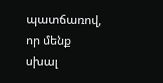պատճառով, որ մենք սխալ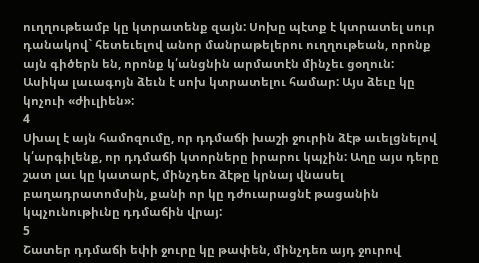ուղղութեամբ կը կտրատենք զայն: Սոխը պէտք է կտրատել սուր դանակով` հետեւելով անոր մանրաթելերու ուղղութեան, որոնք այն գիծերն են, որոնք կ՛անցնին արմատէն մինչեւ ցօղուն: Ասիկա լաւագոյն ձեւն է սոխ կտրատելու համար: Այս ձեւը կը կոչուի «ժիւլիեն»:
4
Սխալ է այն համոզումը, որ դդմաճի խաշի ջուրին ձէթ աւելցնելով կ՛արգիլենք, որ դդմաճի կտորները իրարու կպչին: Աղը այս դերը շատ լաւ կը կատարէ, մինչդեռ ձէթը կրնայ վնասել բաղադրատոմսին, քանի որ կը դժուարացնէ թացանին կպչունութիւնը դդմաճին վրայ:
5
Շատեր դդմաճի եփի ջուրը կը թափեն, մինչդեռ այդ ջուրով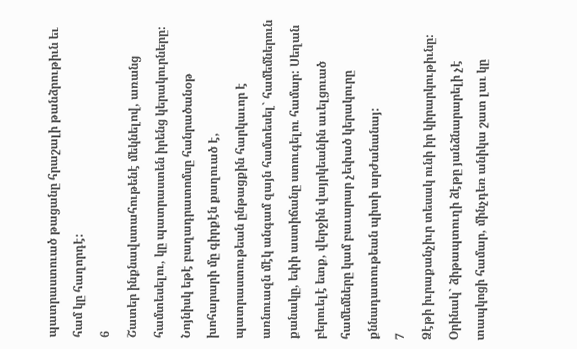պատրաստուած թացանը հրաշալի թանձրութիւն եւ համ կը հաղորդէ:
6
Շատեր ինքնավստահութենէ մեկնելով, առանց համտեսելու, կը պատրաստեն իրենց կերակուրները: Նոյնիսկ եթէ բաղադրատոմսը հանրածանօթ խոհարարի մը գիրքէն քաղուած է, պատրաստութեան ընթացքին հարկաւոր է առնուազն մէկ անգամ զայն համտեսել` համեմներուն քանակը, եփի աստիճանը ստուգելու համար: Սեղան բերուելէ ետք, վերջին վայրկեանին աւելցուած համեմները կամ բաւարար չեփած կերակուրը քննադատութեան պիտի արժանանայ:
7
Ձէթի իւրաքանչիւր տեսակ ունի իր կիրարկութիւնը: Օրինակ` ձիթապտուղի ձէթը յանձնարարելի չէ տապկոցի համար, մինչդեռ անիկա շատ լաւ կը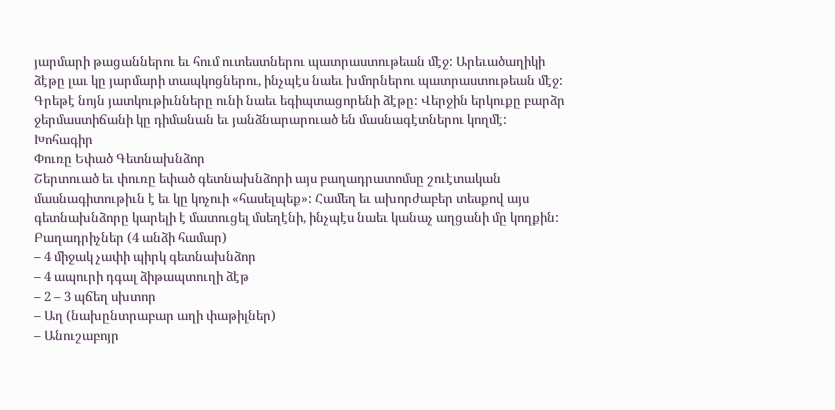յարմարի թացաններու եւ հում ուտեստներու պատրաստութեան մէջ: Արեւածաղիկի ձէթը լաւ կը յարմարի տապկոցներու, ինչպէս նաեւ խմորներու պատրաստութեան մէջ: Գրեթէ նոյն յատկութիւնները ունի նաեւ եգիպտացորենի ձէթը: Վերջին երկուքը բարձր ջերմաստիճանի կը դիմանան եւ յանձնարարուած են մասնագէտներու կողմէ:
Խոհագիր
Փուռը Եփած Գետնախնձոր
Շերտուած եւ փուռը եփած գետնախնձորի այս բաղադրատոմսը շուէտական մասնագիտութիւն է եւ կը կոչուի «հասելպեք»: Համեղ եւ ախորժաբեր տեսքով այս գետնախնձորը կարելի է մատուցել մսեղէնի, ինչպէս նաեւ կանաչ աղցանի մը կողքին:
Բաղադրիչներ (4 անձի համար)
– 4 միջակ չափի պիրկ գետնախնձոր
– 4 ապուրի դգալ ձիթապտուղի ձէթ
– 2 – 3 պճեղ սխտոր
– Աղ (նախընտրաբար աղի փաթիլներ)
– Անուշաբոյր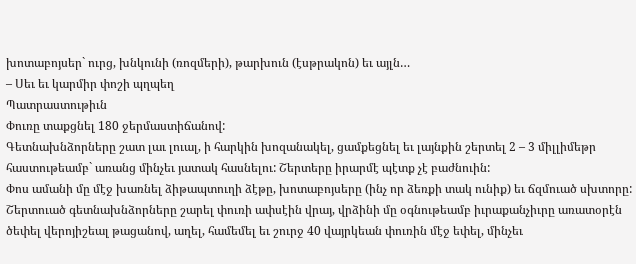խոտաբոյսեր` ուրց, խնկունի (ռոզմերի), թարխուն (էսթրակոն) եւ այլն…
– Սեւ եւ կարմիր փոշի պղպեղ
Պատրաստութիւն
Փուռը տաքցնել 180 ջերմաստիճանով:
Գետնախնձորները շատ լաւ լուալ, ի հարկին խոզանակել, ցամքեցնել եւ լայնքին շերտել 2 – 3 միլլիմեթր հաստութեամբ` առանց մինչեւ յատակ հասնելու: Շերտերը իրարմէ պէտք չէ բաժնուին:
Փոս ամանի մը մէջ խառնել ձիթապտուղի ձէթը, խոտաբոյսերը (ինչ որ ձեռքի տակ ունիք) եւ ճզմուած սխտորը:
Շերտուած գետնախնձորները շարել փուռի ափսէին վրայ, վրձինի մը օգնութեամբ իւրաքանչիւրը առատօրէն ծեփել վերոյիշեալ թացանով, աղել, համեմել եւ շուրջ 40 վայրկեան փուռին մէջ եփել, մինչեւ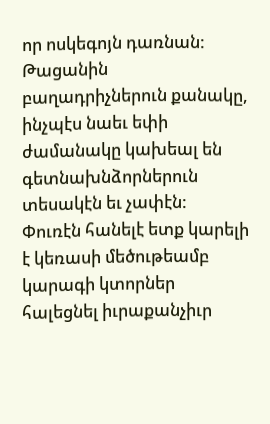որ ոսկեգոյն դառնան:
Թացանին բաղադրիչներուն քանակը, ինչպէս նաեւ եփի ժամանակը կախեալ են գետնախնձորներուն տեսակէն եւ չափէն:
Փուռէն հանելէ ետք կարելի է կեռասի մեծութեամբ կարագի կտորներ հալեցնել իւրաքանչիւր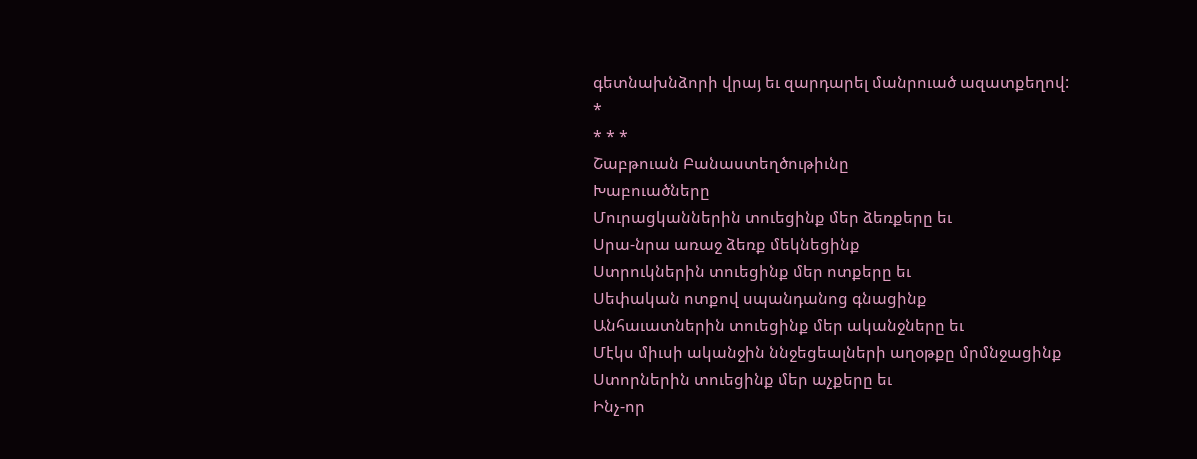գետնախնձորի վրայ եւ զարդարել մանրուած ազատքեղով:
*
* * *
Շաբթուան Բանաստեղծութիւնը
Խաբուածները
Մուրացկաններին տուեցինք մեր ձեռքերը եւ
Սրա-նրա առաջ ձեռք մեկնեցինք
Ստրուկներին տուեցինք մեր ոտքերը եւ
Սեփական ոտքով սպանդանոց գնացինք
Անհաւատներին տուեցինք մեր ականջները եւ
Մէկս միւսի ականջին ննջեցեալների աղօթքը մրմնջացինք
Ստորներին տուեցինք մեր աչքերը եւ
Ինչ-որ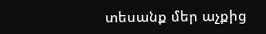տեսանք մեր աչքից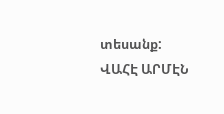տեսանք:
ՎԱՀԷ ԱՐՄԷՆ